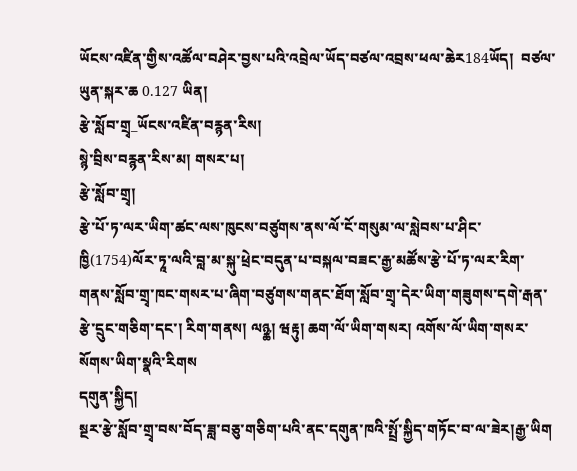ཡོངས་འཛིན་གྱིས་འཚོལ་བཤེར་བྱས་པའི་འབྲེལ་ཡོད་བཙལ་འབྲས་ཕལ་ཆེར184ཡོད།  བཙལ་ཡུན་སྐར་ཆ 0.127 ཡིན།
རྩེ་སློབ་གྲྭ_ཡོངས་འཛིན་བརྙན་རིས།
སྙེ་བྲིས་བརྙན་རིས་མ། གསར་པ།
རྩེ་སློབ་གྲྭ།
རྩེ་པོ་ཏ་ལར་ཡིག་ཚང་ལས་ཁུངས་བཙུགས་ནས་ལོ་ངོ་གསུམ་ལ་སླེབས་པ་ཤིང་ཁྱི(1754)ལོར་ཏཱ་ལའི་བླ་མ་སྐུ་ཕྲེང་བདུན་པ་བསྐལ་བཟང་རྒྱ་མཚོས་རྩེ་པོ་ཏ་ལར་རིག་གནས་སློབ་གྲྭ་ཁང་གསར་པ་ཞིག་བཙུགས་གནང་ཐོག་སློབ་གྲྭ་དེར་ཡིག་གཟུགས་དགེ་རྒན་རྩེ་དྲུང་གཅིག་དང་། རིག་གནས། ལཉྪ། ཝརྟུ། ཆག་ལོ་ཡིག་གསར། འགོས་ལོ་ཡིག་གསར་སོགས་ཡིག་སྣའི་རིགས
དགུན་སྐྱིད།
སྔར་རྩེ་སློབ་གྲྭ་བས་བོད་ཟླ་བཅུ་གཅིག་པའི་ནང་དགུན་ཁའི་སྤྲོ་སྐྱིད་གཏོང་བ་ལ་ཟེར།རྒྱ་ཡིག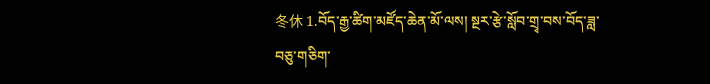冬休 1.བོད་རྒྱ་ཚིག་མཛོད་ཆེན་མོ་ལས། སྔར་རྩེ་སློབ་གྲྭ་བས་བོད་ཟླ་བཅུ་གཅིག་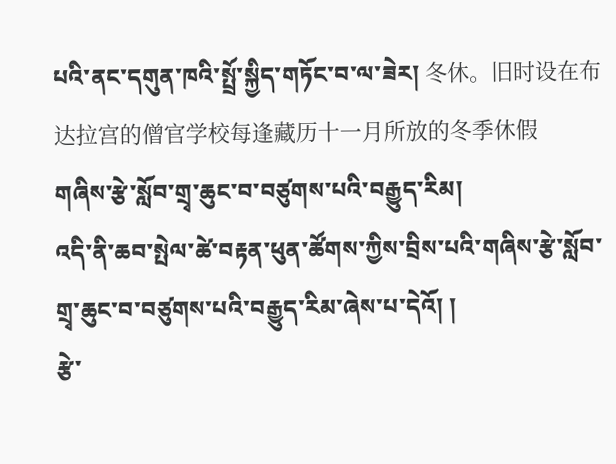པའི་ནང་དགུན་ཁའི་སྤྲོ་སྐྱིད་གཏོང་བ་ལ་ཟེར། 冬休。旧时设在布达拉宫的僧官学校每逢藏历十一月所放的冬季休假
གཞིས་རྩེ་སློབ་གྲྭ་ཆུང་བ་བཙུགས་པའི་བརྒྱུད་རིམ།
འདི་ནི་ཆབ་སྤེལ་ཚེ་བརྟན་ཕུན་ཚོགས་ཀྱིས་བྲིས་པའི་གཞིས་རྩེ་སློབ་གྲྭ་ཆུང་བ་བཙུགས་པའི་བརྒྱུད་རིམ་ཞེས་པ་དེའོ། །
རྩེ་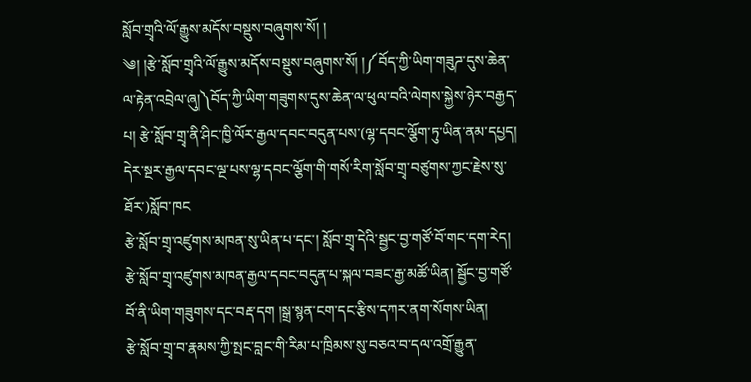སློབ་གྲྭའི་ལོ་རྒྱུས་མདོས་བསྡུས་བཞུགས་སོ། །
༄། །རྩེ་སློབ་གྲྭའི་ལོ་རྒྱུས་མདོས་བསྡུས་བཞུགས་སོ། །༼བོད་ཀྱི་ཡིག་གཟུཌ་དུས་ཆེན་ལ་རྟེན་འབྲེལ་ཞུ།༽བོད་ཀྱི་ཡིག་གཟུགས་དུས་ཆེན་ལ་ཕུལ་བའི་ལེགས་སྐྱེས་ཉེར་བརྒྱད་པ། རྩེ་སློབ་གྲྭ་ནི་ཤིང་ཁྱི་ལོར་རྒྱལ་དབང་བདུན་པས་(ལྷ་དབང་ལྕོག་ཏུ་ཡིན་ནམ་དཔྱད། དེར་སྔར་རྒྱལ་དབང་ལྔ་པས་ལྷ་དབང་ལྕོག་གི་གསོ་རིག་སློབ་གྲྭ་བཙུགས་ཀྱང་རྗེས་སུ་ཐོར་)སློབ་ཁང
རྩེ་སློབ་གྲྭ་འཛུགས་མཁན་སུ་ཡིན་པ་དང་། སློབ་གྲྭ་དེའི་སྦྱང་བྱ་གཙོ་བོ་གང་དག་རེད།
རྩེ་སློབ་གྲྭ་འཛུགས་མཁན་རྒྱལ་དབང་བདུན་པ་སྐལ་བཟང་རྒྱ་མཚོ་ཡིན། སྦྱོང་བྱ་གཙོ་བོ་ནི་ཡིག་གཟུགས་དང་བརྡ་དག །སྒྲ་སྙན་ངག་དང་རྩིས་དཀར་ནག་སོགས་ཡིན།
རྩེ་སློབ་གྲྭ་བ་རྣམས་ཀྱི་སྤང་བླང་གི་རིམ་པ་ཁྲིམས་སུ་བཅའ་བ་དལ་འགྲོ་རྒྱུན་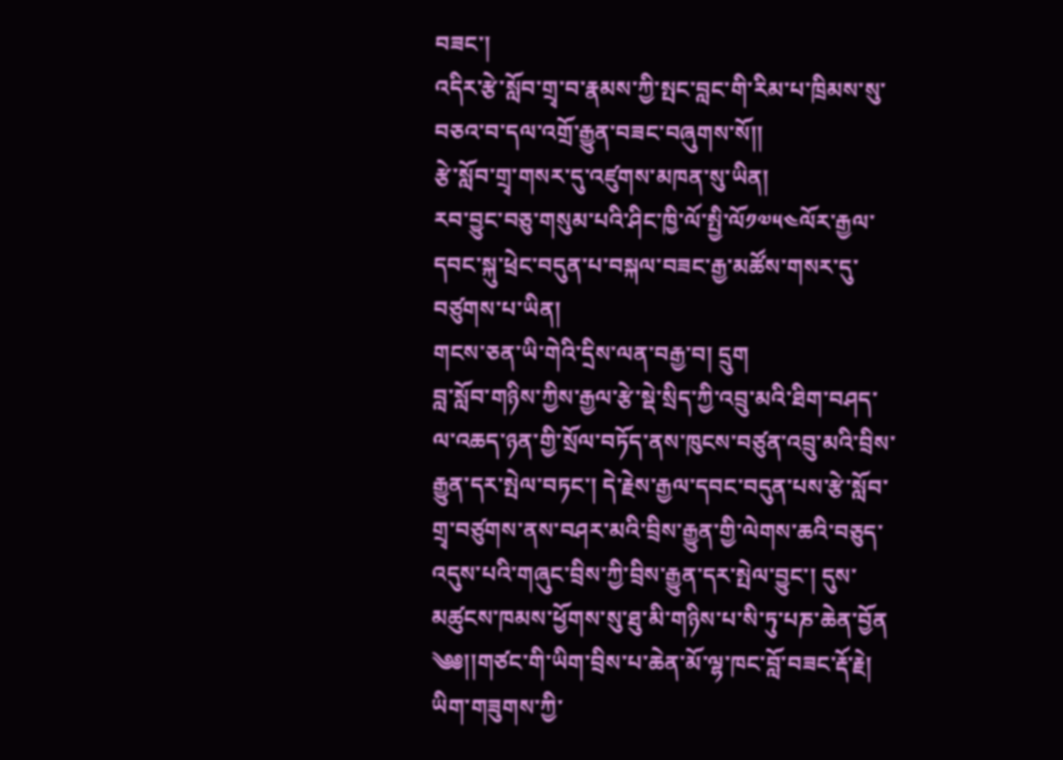བཟང་།
འདིར་རྩེ་སློབ་གྲྭ་བ་རྣམས་ཀྱི་སྤང་བླང་གི་རིམ་པ་ཁྲིམས་སུ་བཅའ་བ་དལ་འགྲོ་རྒྱུན་བཟང་བཞུགས་སོ།།
རྩེ་སློབ་གྲྭ་གསར་དུ་འཛུགས་མཁན་སུ་ཡིན།
རབ་བྱུང་བཅུ་གསུམ་པའི་ཤིང་ཁྱི་ལོ་སྤྱི་ལོ༡༧༥༤ལོར་རྒྱལ་དབང་སྐུ་ཕྲེང་བདུན་པ་བསྐལ་བཟང་རྒྱ་མཚོས་གསར་དུ་བཙུགས་པ་ཡིན།
གངས་ཅན་ཡི་གེའི་དྲིས་ལན་བརྒྱ་བ། དྲུག
བླ་སློབ་གཉིས་ཀྱིས་རྒྱལ་རྩེ་སྡེ་སྲིད་ཀྱི་འབྲུ་མའི་ཐིག་བཤད་ལ་འཆད་ཉན་གྱི་སྲོལ་བཏོད་ནས་ཁུངས་བཙུན་འབྲུ་མའི་བྲིས་རྒྱུན་དར་སྤེལ་བཏང་། དེ་རྗེས་རྒྱལ་དབང་བདུན་པས་རྩེ་སློབ་གྲྭ་བཙུགས་ནས་བཤར་མའི་བྲིས་རྒྱུན་གྱི་ལེགས་ཆའི་བཅུད་འདུས་པའི་གཞུང་བྲིས་ཀྱི་བྲིས་རྒྱུན་དར་སྤེལ་བྱུང་། དུས་མཚུངས་ཁམས་ཕྱོགས་སུ་ཐུ་མི་གཉིས་པ་སི་ཏུ་པཎ་ཆེན་བྱོན
༄༅།།གཙང་གི་ཡིག་བྲིས་པ་ཆེན་མོ་ལྷ་ཁང་བློ་བཟང་རྡོ་རྗེ།
ཡིག་གཟུགས་ཀྱི་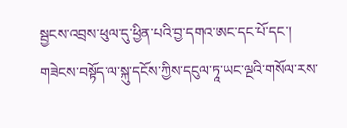སྦྱངས་འབྲས་ཕུལ་དུ་ཕྱིན་པའི་བྱ་དགའ་ཨང་དང་པོ་དང་། གཟེངས་བསྟོད་ལ་སྐུ་དངོས་ཀྱིས་དངུལ་ཏཱ་ཡང་ལྔའི་གསོལ་རས་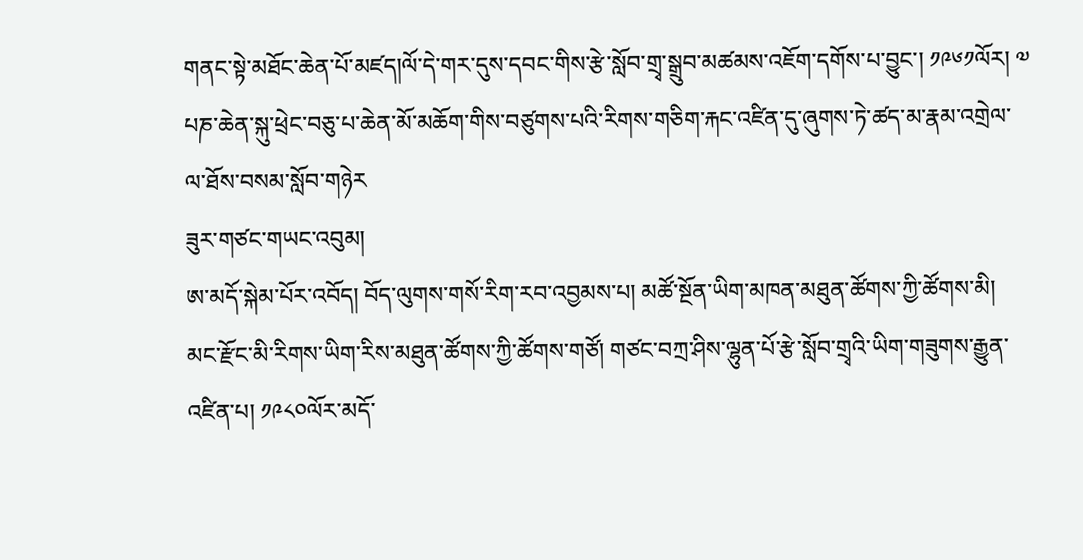གནང་སྟེ་མཐོང་ཆེན་པོ་མཛད།ལོ་དེ་གར་དུས་དབང་གིས་རྩེ་སློབ་གྲྭ་སྒྲུབ་མཚམས་འཇོག་དགོས་པ་བྱུང་། ༡༩༦༡ལོར། ༧ པཎ་ཆེན་སྐུ་ཕྲེང་བཅུ་པ་ཆེན་མོ་མཆོག་གིས་བཙུགས་པའི་རིགས་གཅིག་རྐང་འཛིན་དུ་ཞུགས་ཏེ་ཚད་མ་རྣམ་འགྲེལ་ལ་ཐོས་བསམ་སློབ་གཉེར
ཟུར་གཙང་གཡང་འབུམ།
ཨ་མདོ་སྐེམ་པོར་འབོད། བོད་ལུགས་གསོ་རིག་རབ་འབྱམས་པ། མཚོ་སྔོན་ཡིག་མཁན་མཐུན་ཚོགས་ཀྱི་ཚོགས་མི། མང་རྫོང་མི་རིགས་ཡིག་རིས་མཐུན་ཚོགས་ཀྱི་ཚོགས་གཙོ། གཙང་བཀྲ་ཤིས་ལྷུན་པོ་རྩེ་སློབ་གྲྭའི་ཡིག་གཟུགས་རྒྱུན་འཛིན་པ། ༡༩༨༠ལོར་མདོ་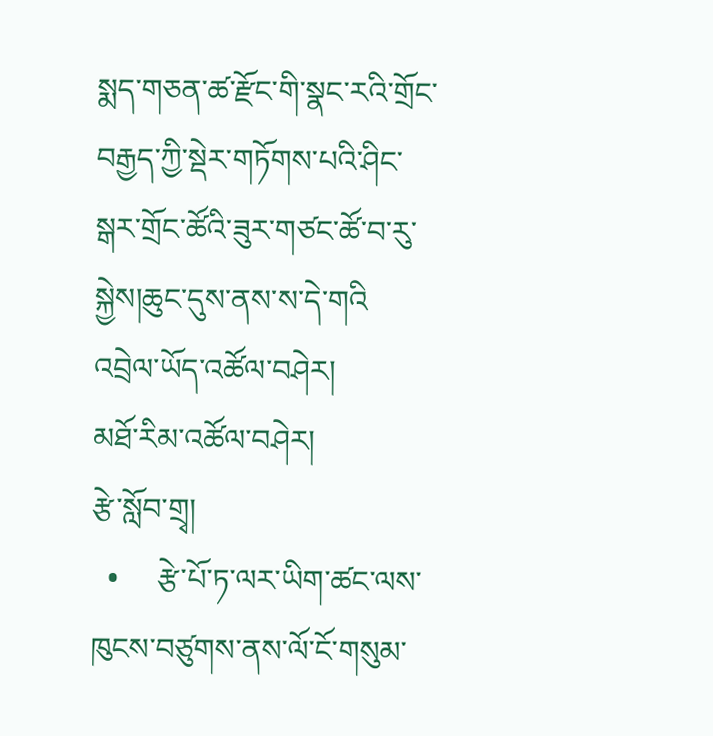སྨད་གཅན་ཚ་རྫོང་གི་སྣང་རའི་གྲོང་བརྒྱད་ཀྱི་སྡེར་གཏོགས་པའི་ཤིང་སྒར་གྲོང་ཚོའི་ཟུར་གཙང་ཚོ་བ་རུ་སྐྱེས།ཆུང་དུས་ནས་ས་དེ་གའི
འབྲེལ་ཡོད་འཚོལ་བཤེར།
མཐོ་རིམ་འཚོལ་བཤེར།
རྩེ་སློབ་གྲྭ།
  •     རྩེ་པོ་ཏ་ལར་ཡིག་ཚང་ལས་ཁུངས་བཙུགས་ནས་ལོ་ངོ་གསུམ་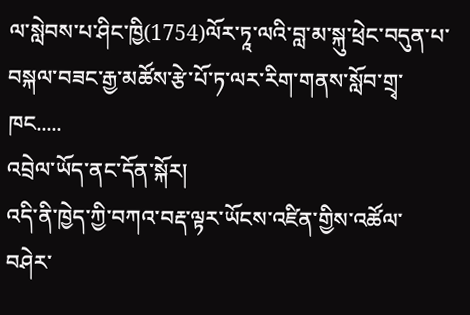ལ་སླེབས་པ་ཤིང་ཁྱི(1754)ལོར་ཏཱ་ལའི་བླ་མ་སྐུ་ཕྲེང་བདུན་པ་བསྐལ་བཟང་རྒྱ་མཚོས་རྩེ་པོ་ཏ་ལར་རིག་གནས་སློབ་གྲྭ་ཁང.....
འབྲེལ་ཡོད་ནང་དོན་སྐོར།
འདི་ནི་ཁྱེད་ཀྱི་བཀའ་བརྡ་ལྟར་ཡོངས་འཛིན་གྱིས་འཚོལ་བཤེར་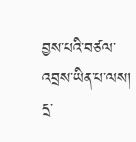བྱས་པའི་བཙལ་འབྲས་ཡིན་པ་ལས། དྲ་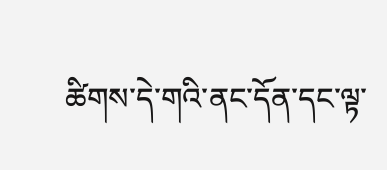ཚིགས་དེ་གའི་ནང་དོན་དང་ལྟ་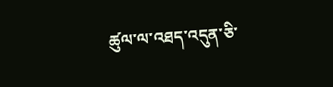ཚུལ་ལ་འཐད་འདུན་ཅི་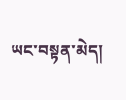ཡང་བསྟན་མེད།